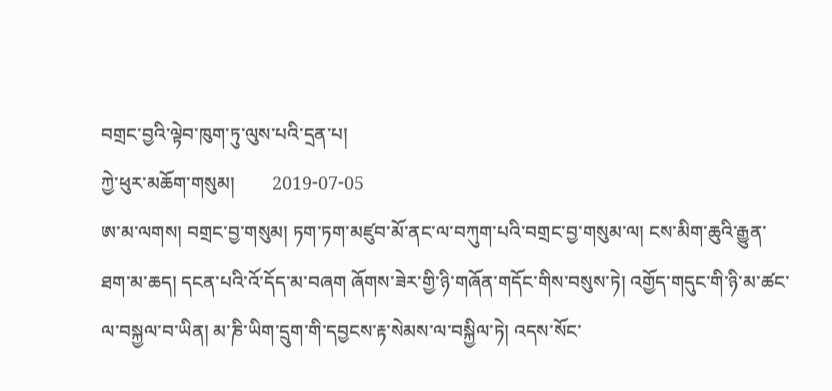བགྲང་བྱའི་ལྟེབ་ཁུག་ཏུ་ལུས་པའི་དྲན་པ།
ཀྱེ་ཕུར་མཆོག་གསུམ།        2019-07-05
ཨ་མ་ལགས། བགྲང་བྱ་གསུམ། ཏག་ཏག་མཛུབ་མོ་ནང་ལ་བཀུག་པའི་བགྲང་བྱ་གསུམ་ལ། ངས་མིག་ཆུའི་རྒྱུན་ཐག་མ་ཆད། དངན་པའི་འོ་དོད་མ་བཞག ཞོགས་ཟེར་གྱི་ཉི་གཞོན་གདོང་གིས་བསུས་ཏེ། འགྱོད་གདུང་གི་ཉི་མ་ཚང་ལ་བསྐྱལ་བ་ཡིན། མ་ཎི་ཡིག་དྲུག་གི་དབྱངས་རྟ་སེམས་ལ་བསྐྱིལ་ཏེ། འདས་སོང་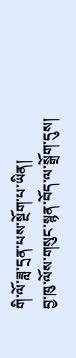གི་ལོ་ཟླ་དྲན་པས་སྔོག་པ་ཡིན།
བྱ་ཁུ་ལོས་གསུང་སྙན་བོད་ལ་སྒྲོག་དུས།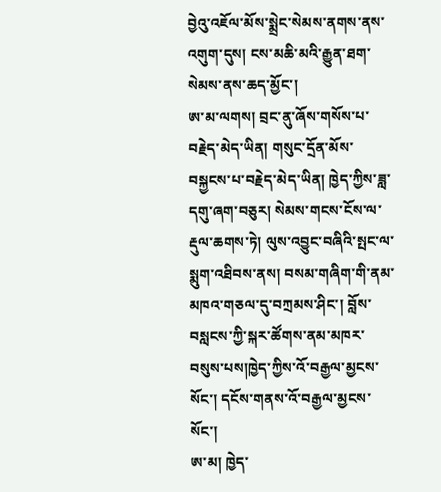བྱེའུ་འཇོལ་མོས་སྨྲེང་སེམས་ནགས་ནས་འགུག་དུས། ངས་མཆི་མའི་རྒྱུན་ཐག་སེམས་ནས་ཆད་མྱོང་།
ཨ་མ་ལགས། བྲང་ནུ་ཞོས་གསོས་པ་བརྗེད་མེད་ཡིན། གསུང་དྲོན་མོས་བསྐྱངས་པ་བརྗེད་མེད་ཡིན། ཁྱེད་ཀྱིས་ཟླ་དགུ་ཞག་བཅུར། སེམས་གངས་ངོས་ལ་རྡུལ་ཆགས་ཏེ། ལུས་འབྱུང་བཞིའི་སྤང་ལ་སྨུག་འཐིབས་ནས། བསམ་གཞིག་གི་ནམ་མཁའ་གཅལ་དུ་བཀྲམས་ཤིང་། བློས་བསླངས་ཀྱི་སྐར་ཚོགས་ནམ་མཁར་བསུས་པས།ཁྱེད་ཀྱིས་འོ་བརྒྱལ་མྱངས་སོང་། དངོས་གནས་འོ་བརྒྱལ་མྱངས་སོང་།
ཨ་མ། ཁྱེད་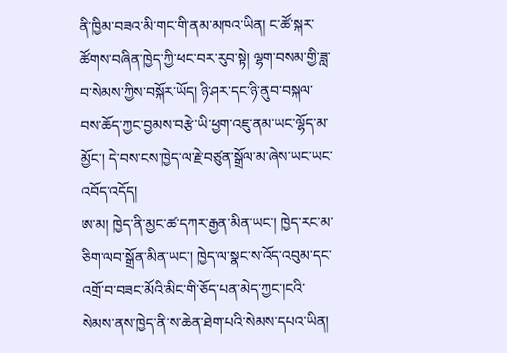ནི་ཁྱིམ་བཟའ་མི་གང་གི་ནམ་མཁའ་ཡིན། ང་ཚོ་སྐར་ཚོགས་བཞིན་ཁྱེད་ཀྱི་ཕང་བར་རུབ་སྟེ། ལྷག་བསམ་གྱི་ཟླ་བ་སེམས་ཀྱིས་བསྐོར་ཡོད། ཉི་ཤར་དང་ཉི་ནུབ་བསྐལ་བས་ཆོད་ཀྱང་བྱམས་བརྩེ་ཡི་ཕྱག་འཇུ་ནམ་ཡང་ལྷོད་མ་མྱོང་། དེ་བས་ངས་ཁྱེད་ལ་རྗེ་བཙུན་སྒྲོལ་མ་ཞེས་ཡང་ཡང་འབོད་འདོད།
ཨ་མ། ཁྱེད་ནི་མྱང་ཚ་དཀར་རྒྱན་མིན་ཡང་། ཁྱེད་རང་མ་ཅིག་ལབ་སྒྲོན་མིན་ཡང་། ཁྱེད་ལ་སྣང་ས་འོད་འབུམ་དང་འགྲོ་བ་བཟང་མོའི་མིང་གི་ཅོད་པན་མེད་ཀྱང་།ངའི་སེམས་ནས་ཁྱེད་ནི་ས་ཆེན་ཐེག་པའི་སེམས་དཔའ་ཡིན།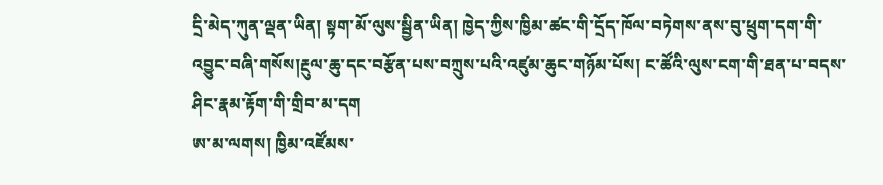དྲི་མེད་ཀུན་ལྡན་ཡིན། སྟག་མོ་ལུས་སྦྱིན་ཡིན། ཁྱེད་ཀྱིས་ཁྱིམ་ཚང་གི་དྲོད་ཁོལ་བཏེགས་ནས་བུ་ཕྲུག་དག་གི་འབྱུང་བཞི་གསོས།རྔུལ་ཆུ་དང་བརྩོན་པས་བཀྲུས་པའི་འཛུམ་ཆུང་གཉོམ་པོས། ང་ཚོའི་ལུས་ངག་གི་ཐན་པ་བདས་ཤིང་རྣམ་རྟོག་གི་གྲིབ་མ་དག
ཨ་མ་ལགས། ཁྱིམ་འཛོམས་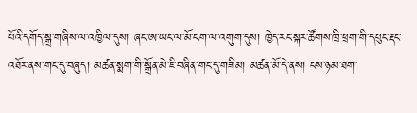པོའི་དགོད་སྒྲ་གཞིས་ལ་འཁྱིལ་དུས། ཞང་ཨ་ཡང་ལ་མོ་ངག་ལ་འགུག་དུས། ཁྱེད་རང་སྐར་ཚོགས་ཁྲི་ཕྲག་གི་དཔུང་རྡང་འཐོར་ནས་གང་དུ་བཞུད། མཚན་སྨག་གི་སྒྲོན་མེ་ཇི་བཞིན་གང་དུ་གཟིམ། མཚན་མོ་དེ་ནས། ངས་ཉམ་ཐག་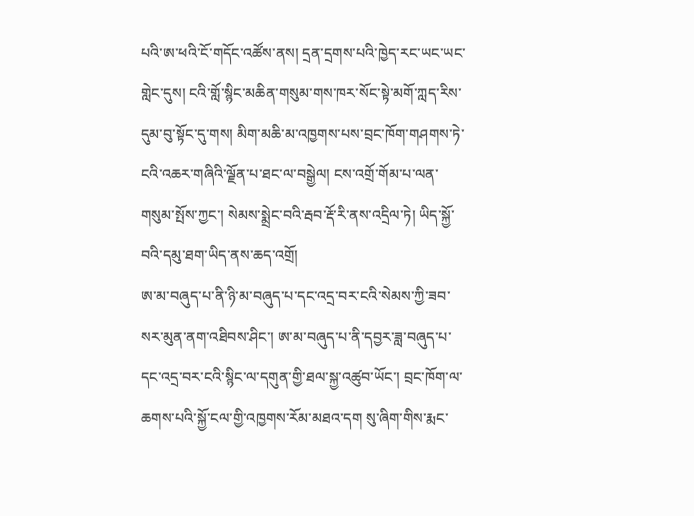པའི་ཨ་ཕའི་ངོ་གདོང་འཚོས་ནས། དྲན་དྲགས་པའི་ཁྱེད་རང་ཡང་ཡང་གླེང་དུས། ངའི་གློ་སྙིང་མཆིན་གསུམ་གས་ཁར་སོང་སྟེ་མགོ་ཀླད་རིས་དུམ་བུ་སྟོང་དུ་གས། མིག་མཆི་མ་འཁྱགས་པས་བྲང་ཁོག་གཤགས་ཏེ་ངའི་འཆར་གཞིའི་ལྗོན་པ་ཐང་ལ་བསྒྱེལ། ངས་འགྲོ་གོམ་པ་ལན་གསུམ་སྤོས་ཀྱང་། སེམས་སྨྲེང་བའི་རྦབ་རྡོ་རི་ནས་འདྲིལ་ཏེ། ཡིད་སྐྱོ་བའི་དམུ་ཐག་ཡིད་ནས་ཆད་འགྲོ།
ཨ་མ་བཞུད་པ་ནི་ཉི་མ་བཞུད་པ་དང་འདྲ་བར་ངའི་སེམས་ཀྱི་ཟབ་སར་མུན་ནག་འཐིབས་ཤིང་། ཨ་མ་བཞུད་པ་ནི་དབྱར་ཟླ་བཞུད་པ་དང་འདྲ་བར་ངའི་སྙིང་ལ་དགུན་གྱི་ཐལ་སྐྱ་འཚུབ་ཡོང་། བྲང་ཁོག་ལ་ཆགས་པའི་སྐྱོ་ངལ་གྱི་འཁྱགས་རོམ་མཐའ་དག སུ་ཞིག་གིས་རྨང་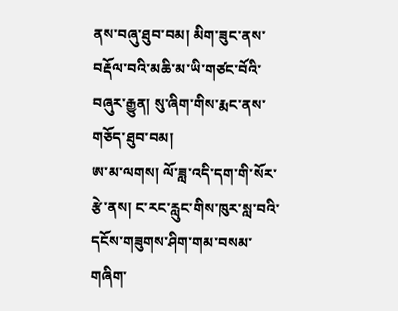ནས་བཞུ་ཐུབ་བམ། མིག་ཟུང་ནས་བརྡོལ་བའི་མཆི་མ་ཡི་གཙང་བོའི་བཞུར་རྒྱུན། སུ་ཞིག་གིས་རྨང་ནས་གཅོད་ཐུབ་བམ།
ཨ་མ་ལགས། ལོ་ཟླ་འདི་དག་གི་སོར་རྩེ་ནས། ང་རང་རླུང་གིས་ཁུར་སླ་བའི་དངོས་གཟུགས་ཤིག་གམ་བསམ་གཞིག་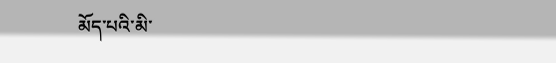མོད་པའི་མི་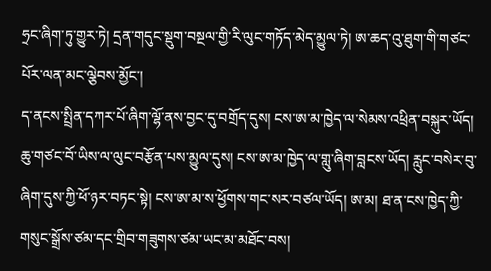ཧྲང་ཞིག་ཏུ་གྱུར་ཏེ། དྲན་གདུང་སྡུག་བསྔལ་གྱི་རི་ལུང་གཏོད་མེད་མྱུལ་ཏེ། ཨ་ཆད་འུ་ཐུག་གི་གཙང་པོར་ལན་མང་ལྕེབས་མྱོང་།
ད་ནངས་སྤྲིན་དཀར་པོ་ཞིག་ལྷོ་ནས་བྱང་དུ་བགྲོད་དུས། ངས་ཨ་མ་ཁྱེད་ལ་སེམས་འཕྲིན་བསྐུར་ཡོད། ཆུ་གཙང་བོ་ཡིས་ལ་ལུང་བརྩོན་པས་མྱུལ་དུས། ངས་ཨ་མ་ཁྱེད་ལ་གླུ་ཞིག་བླངས་ཡོད། རླུང་བསེར་བུ་ཞིག་དུས་ཀྱི་ཕོ་ཉར་བཏང་སྟེ། ངས་ཨ་མ་ས་ཕྱོགས་གང་སར་བཙལ་ཡོད། ཨ་མ། ཐ་ན་ངས་ཁྱེད་ཀྱི་གསུང་སྒྲོས་ཙམ་དང་གྲིབ་གཟུགས་ཙམ་ཡང་མ་མཐོང་བས།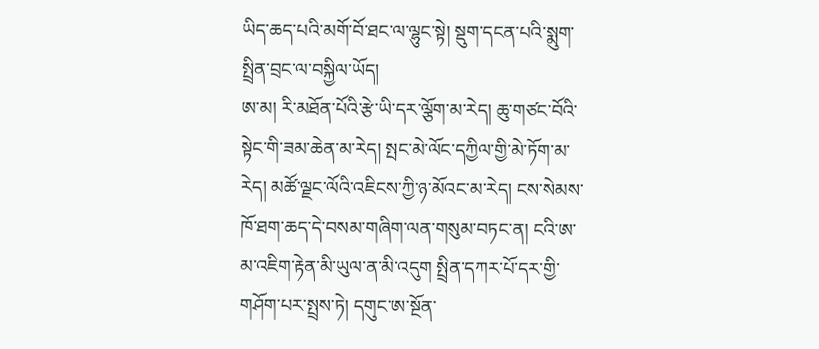ཡིད་ཆད་པའི་མགོ་བོ་ཐང་ལ་ལྷུང་སྟེ། སྡུག་དངན་པའི་སྨུག་སྤྲིན་བྲང་ལ་བསྐྱིལ་ཡོད།
ཨ་མ། རི་མཐོན་པོའི་རྩེ་ཡི་དར་ལྕོག་མ་རེད། ཆུ་གཙང་བོའི་སྟེང་གི་ཟམ་ཆེན་མ་རེད། སྤང་མེ་ལོང་དཀྱིལ་གྱི་མེ་ཏོག་མ་རེད། མཚོ་ལྗང་ལོའི་འཇིངས་ཀྱི་ཉ་མོའང་མ་རེད། ངས་སེམས་ཁོ་ཐག་ཆད་དེ་བསམ་གཞིག་ལན་གསུམ་བཏང་ན། ངའི་ཨ་མ་འཇིག་རྟེན་མི་ཡུལ་ན་མི་འདུག སྤྲིན་དཀར་པོ་དར་གྱི་གཤོག་པར་སྤྲས་ཏེ། དགུང་ཨ་སྔོན་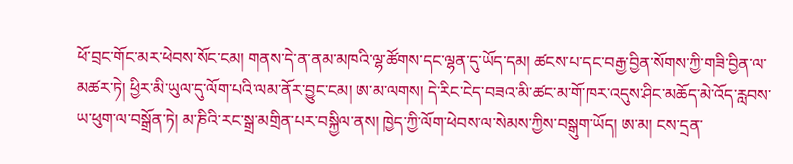ཕོ་བྲང་གོང་མར་ཕེབས་སོང་ངམ། གནས་དེ་ན་ནམ་མཁའི་ལྷ་ཚོགས་དང་ལྷན་དུ་ཡོད་དམ། ཚངས་པ་དང་བརྒྱ་བྱིན་སོགས་ཀྱི་གཟི་བྱིན་ལ་མཚར་ཏེ། ཕྱིར་མི་ཡུལ་དུ་ལོག་པའི་ལམ་ནོར་བྱུང་ངམ། ཨ་མ་ལགས། དེ་རིང་ངེད་བཟའ་མི་ཚང་མ་གོ་ཁར་འདུས་ཤིང་མཆོད་མེ་འོད་རླབས་ཡ་ཕུག་ལ་བསྒྲོན་ཏེ། མ་ཎིའི་རང་སྒྲ་མགྲིན་པར་བསྐྱིལ་ནས། ཁྱེད་ཀྱི་ལོག་ཕེབས་ལ་སེམས་ཀྱིས་བསྒུག་ཡོད། ཨ་མ། ངས་དྲན་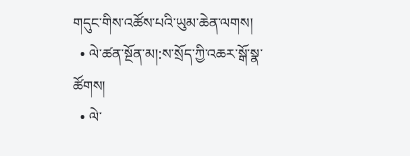གདུང་གིས་འཚོས་པའི་ཡུམ་ཆེན་ལགས།
  • ལེ་ཚན་སྔོན་མ།:ས་སྲོད་ཀྱི་འཆར་སྒོ་སྣ་ཚོགས།
  • ལེ་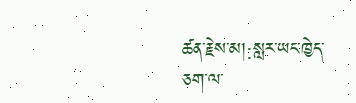ཚན་རྗེས་མ།:སླར་ཡང་ཁྱེད་ཅག་ལ་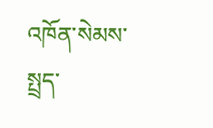འཁོན་སེམས་སྤྲད་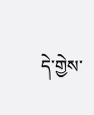དེ་གྱེས་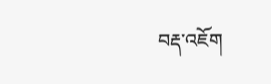བརྡ་འཇོག